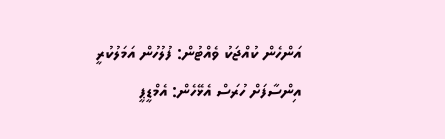އަންހެން ކުއްޖަކު ވެއްޓުން: ފުލުހުން އަމަލުކުރީ އިންސާފަށް ހުރަސް އެޅޭހެން: އެމްޑީޕީ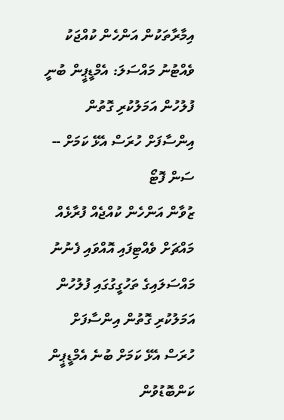އިމާރާތަކުން އަންހެން ކުއްޖަކު ވެއްޓުނު މައްސަލަ: އެމްޑީޕީން ބުނީ ފުލުހުން އަމަލުކުރި ގޮތުން އިންސާފަށް ހުރަސް އެޅޭ ކަމަށް -- ސަން ފޮޓޯ
ޒުވާން އަންހެން ކުއްޖެއް ފުރާޅެއް މައްޗަށް ވެއްޓިފައި އޮއްވައި ފެނުނު މައްސަލައިގެ ތަހުގީގުގައި ފުލުހުން އަމަލުކުރި ގޮތުން އިންސާފަށް ހުރަސް އެޅޭ ކަމަށް ބުނެ އެމްޑީޕީން ކަންބޮޑުވުން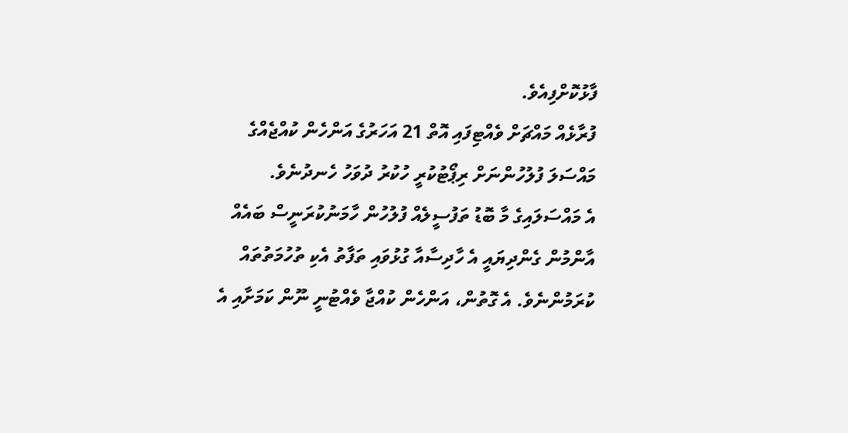ފާޅުކޮށްފިއެވެ.
ފުރާޅެއް މައްޗަށް ވެއްޓިފައި އޮތް 21 އަހަރުގެ އަންހެން ކުއްޖެއްގެ މައްސަލަ ފުލުހުންނަށް ރިޕޯޓުކުރީ ހުކުރު ދުވަހު ހެނދުނެވެ.
އެ މައްސަލައިގެ މާ ބޮޑު ތަފުސީލެއް ފުލުހުން ހާމަނުކުރަނީސް ބައެއް އާންމުން ގެންދިޔައީ އެ ހާދިސާއާ ގުޅުވައި ތަފާތު އެކި ތުހުމަތުތައް ކުރަމުންނެވެ. އެ ގޮތުން، އަންހެން ކުއްޖާ ވެއްޓުނީ ނޫން ކަމަށާއި އެ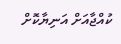ކުއްޖާއަށް އަނިޔާކޮށް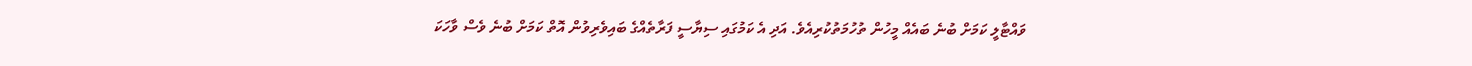ވައްޓާލީ ކަމަށް ބުނެ ބައެއް މީހުން ތުހުމަތުކުރިއެވެ. އަދި އެ ކަމުގައި ސިޔާސީ ފަރާތެއްގެ ބައިވެރިވުން އޮތް ކަމަށް ބުނެ ވެސް ވާހަކަ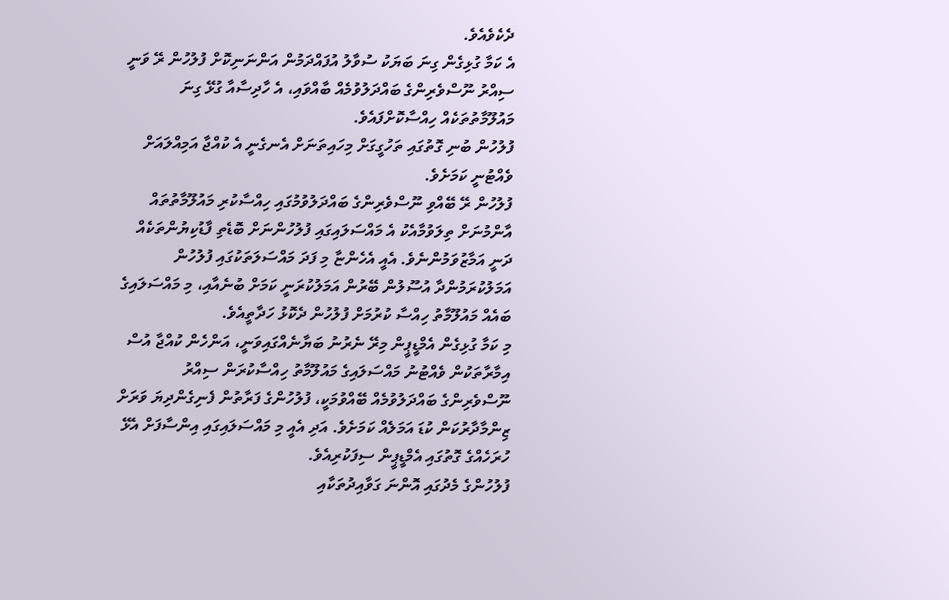ދެކެވެއެވެ.
އެ ކަމާ ގުޅިގެން ގިނަ ބަޔަކު ސުވާލު އުފައްދަމުން އަންނަނިކޮށް ފުލުހުން ރޭ ވަނީ ސިއްރު ނޫސްވެރިންގެ ބައްދަލުވުމެއް ބާއްވައި، އެ ހާދިސާއާ ގުޅޭ ގިނަ މައުލޫމާތުތަކެއް ހިއްސާކޮށްފައެވެ.
ފުލުހުން ބުނި ގޮތުގައި ތަހުގީގަށް މިހައިތަނަށް އެނގެނީ އެ ކުއްޖާ އަމިއްލައަށް ވެއްޓުނީ ކަމަށެވެ.
ފުލުހުން ރޭ ބޭއްވި ނޫސްވެރިންގެ ބައްދަލުވުމުގައި ހިއްސާކުރި މައުލޫމާތުތައް އާންމުނަށް ތިލަވުމާއެކު އެ މައްސަލައިގައި ފުލުހުންނަށް ބޮޑެތި ފާޑުކިޔުންތަކެއް ދަނީ އަމާޒުވަމުންނެވެ. އެއީ އެހެންޏާ މި ފަދަ މައްސަލަތަކުގައި ފުލުހުން އަމަލުކުރަމުންދާ އުސޫލުން ބޭރުން އަމަލުކުރަނީ ކަމަށް ބުނެއާއި، މި މައްސަލައިގެ ބައެއް މައުލޫމާތު ހިއްސާ ކުރުމަށް ފުލުހުން ދެކޮޅު ހަދާތީއެވެ.
މި ކަމާ ގުޅިގެން އެމްޑީޕީން މިރޭ ނެރުނު ބަޔާނެއްގައިވަނީ، އަންހެން ކުއްޖާ އުސް އިމާރާތަކުން ވެއްޓުނު މައްސަލައިގެ މައުލޫމާތު ހިއްސާކުރަން ސިއްރު ނޫސްވެރިންގެ ބައްދަލުވުމެއް ބޭއްވުމަކީ، ފުލުހުންގެ ފަރާތުން ފެނިގެންދިޔަ ވަރަށް ޒިންމާދާރުކަން ކުޑަ އަމަލެއް ކަމަށެވެ. އަދި އެއީ މި މައްސަލައިގައި އިންސާފަށް އެޅޭ ހުރަހެއްގެ ގޮތުގައި އެމްޑީޕީން ސިފަކުރިއެވެ.
ފުލުހުންގެ މެދުގައި އޮންނަ ގަވާއިދުތަކާއި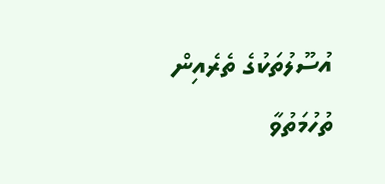އުސޫލުތަކުގެ ތެރެއިން ތުހުމަތުވާ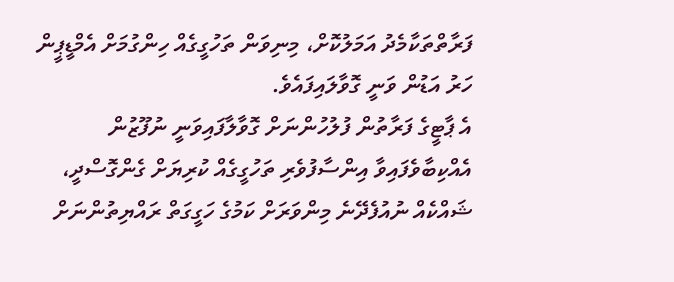ފަރާތްތަކާމެދު އަމަލުކޮށް، މިނިވަން ތަހުގީގެއް ހިންގުމަށް އެމްޑީޕީން ހަރު އަޑުން ވަނީ ގޮވާލައިފައެވެ.
އެ ޕާޓީގެ ފަރާތުން ފުލުހުންނަށް ގޮވާލާފައިވަނީ ނުފޫޒުން އެއްކިބާވެފައިވާ އިންސާފުވެރި ތަހުގީގެއް ކުރިޔަށް ގެންގޮސްދީ، ޝައްކެއް ނުއުފެދޭނެ މިންވަރަށް ކަމުގެ ހަގީގަތް ރައްޔިތުންނަށް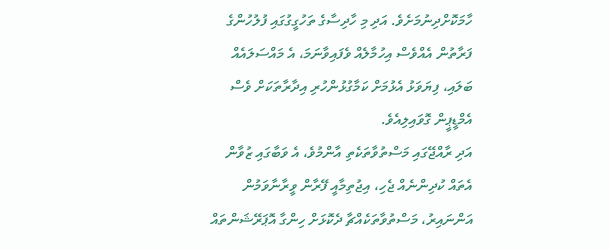ހާމަކޮށްދިނުމަށެވެ. އަދި މި ހާދިސާގެ ތަހުގީގުގައި ފުލުހުންގެ ފަރާތުން އެއްވެސް އިހުމާލެއް ވެފައިވާނަމަ، އެ މައްސަލައެއް ބަލައި، ފިޔަވަޅު އެޅުމަށް ކަމާގުޅުންހުރި އިދާރާތަކަށް ވެސް އެމްޑީޕީން ގޮވައިލިއެވެ.
އަދި ރާއްޖޭގައި މަސްތުވާތަކެތި އާންމުވެ، އެ ވަބާގައި ޒުވާން އެތައް ކުދިންނެއް ޖެހި، އިޖުތިމާއީ ފޭރާން ވީރާނާވަމުން އަންނައިރު، މަސްތުވާތަކެއްޗާ ދެކޮޅަށް ހިންގާ އޮޕަރޭޝަންތައް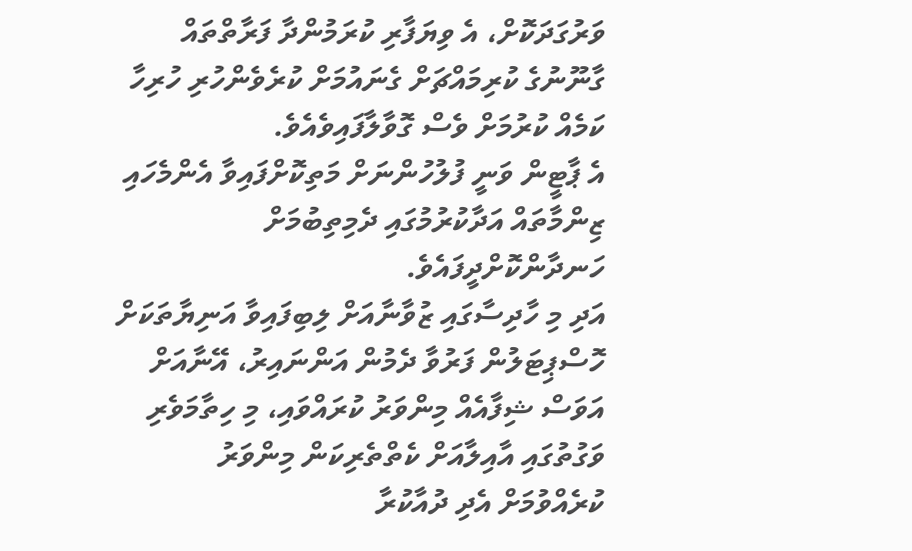ވަރުގަދަކޮށް، އެ ވިޔަފާރި ކުރަމުންދާ ފަރާތްތައް ގާނޫނުގެ ކުރިމައްޗަށް ގެނައުމަށް ކުރެވެންހުރި ހުރިހާ ކަމެއް ކުރުމަށް ވެސް ގޮވާލާފައިވެއެވެ.
އެ ޕާޓީން ވަނީ ފުލުހުންނަށް މަތިކޮށްފައިވާ އެންމެހައި ޒިންމާތައް އަދާކުރުމުގައި ދެމިތިބުމަށް ހަނދާންކޮށްދީފައެވެ.
އަދި މި ހާދިސާގައި ޒުވާނާއަށް ލިބިފައިވާ އަނިޔާތަކަށް ހޮސްޕިޓަލުން ފަރުވާ ދެމުން އަންނައިރު، އޭނާއަށް އަވަސް ޝިފާއެއް މިންވަރު ކުރައްވައި، މި ހިތާމަވެރި ވަގުތުގައި އާއިލާއަށް ކެތްތެރިކަން މިންވަރު ކުރެއްވުމަށް އެދި ދުއާކުރާ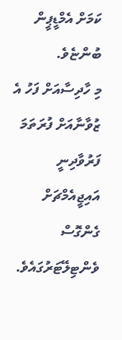ކަމަށް އެމްޑީޕީން ބުންޏެވެ.
މި ހާދިސާއަށް ފަހު އެ ޒުވާނާއަށް ފުރަތަމަ ފަރުވާދިނީ އައިޖީއެމްޗަށް ގެންގޮސް ވެންޓިލޭޓަރުގައެވެ.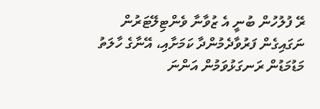ރޭ ފުލުހުން ބުނީ އެ ޒުވާނާ ވެންޓިލޭޓަރުން ނަގައިގެން ފަރުވާދެމުންދާ ކަމަށާއި، އޭނާގެ ހާލަތު މަޑުމަޑުން ރަނގަޅުވަމުން އަންނަ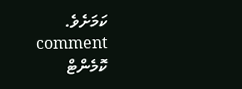ކަމަށެވެ.
comment ކޮމެންޓް